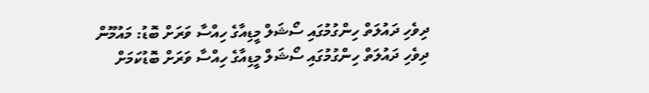ދިވެހި ދައުލަތް ހިންގުމުގައި ސޯޝަލް މީޑިއާގެ ހިއްސާ ވަރަށް ބޮޑު: މައުމޫން
ދިވެހި ދައުލަތް ހިންގުމުގައި ސޯޝަލް މީޑިއާގެ ހިއްސާ ވަރަށް ބޮޑުކަމަށް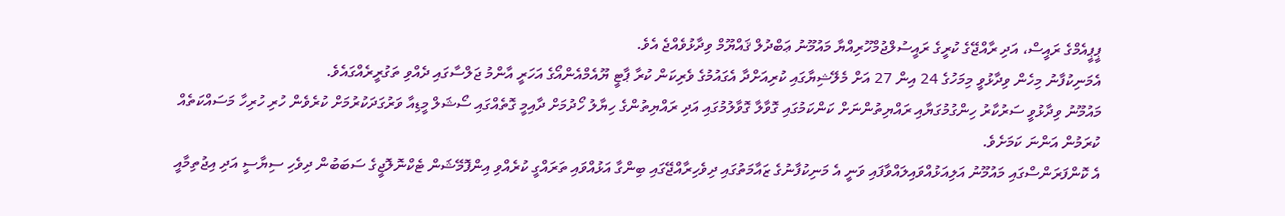ޕީޕީއެމްގެ ރައީސް، އަދި ރާއްޖޭގެ ކުރީގެ ރައީސުލްޖުމްހޫރިއްޔާ މައުމޫނު ޢަބްދުލް ޤައްޔޫމް ވިދާޅުވެއްޖެ އެވެ.
އެމަނިކުފާނު މިހެން ވިދާޅުވީ މިމަހުގެ 24 އިން 27 އަށް މެލޭޝިޔާގައި ކުރިއަށްދާ އެގައުމުގެ ވެރިކަން ކުރާ ޕާޓީ ޔޫއެމްއެންއޯގެ އަހަރީ އާންމު ޖަލްސާގައި ދެއްވި ތަގުރީރެއްގައެވެ.
މައުމޫނު ވިދާޅުވީ ސަރުކާރު ހިންގުމުގަޔާއި ރައްޔިތުންނަށް ކަންކަމުގައި ގޮވާލާ ގޮވާލުމުގައި އަދި ރައްޔިތުންގެ ހިޔާލު ހޯދުމަށް ދާއިމީ ގޮތެއްގައި ސޯޝަލް މީޑިއާ ވަރުގަދަކުރުމަށް ކުރެވެން ހުރި ހުރިހާ މަސައްކަތެއް ކުރަމުން އަންނަ ކަމަށެވެ.
އެ ކޮންފަރަންސްގައި މައުމޫނު އަލިއަޅުއްވައިލައްވާފައި ވަނީ އެ މަނިކުފާނުގެ ޒައާމަތުގައި ދިވެހިރާއްޖޭގައި ބިންގާ އަޅުއްވައި ތަރައްގީ ކުރެއްވި އިންފޮމޭޝަން ޓެކްނޮލޮޖީގެ ސަބަބުން ދިވެހި ސިޔާސީ އަދި އިޖުތިމާއީ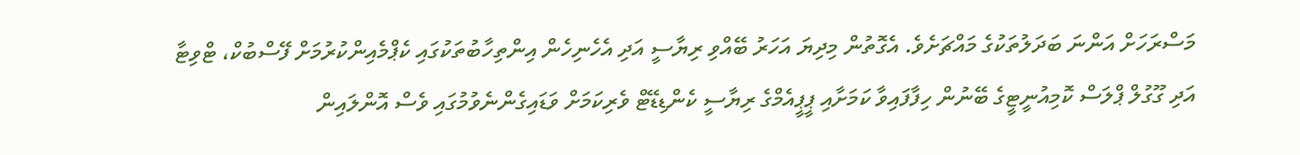މަސްރަހަށް އަންނަ ބަދަލުތަކުގެ މައްޗަށެވެ. އެގޮތުން މިދިޔަ އަހަރު ބޭއްވި ރިޔާސީ އަދި އެހެނިހެން އިންތިހާބުތަކުގައި ކެޕްމެއިންކުރުމަށް ފޭސްބުކް، ޓްވިޓާ އަދި ގޫގުލް ޕްލަސް ކޮމިއުނީޓީގެ ބޭނުން ހިފާފައިވާ ކަމަށާއި ޕީޕީއެމްގެ ރިޔާސީ ކެންޑިޑޭޓް ވެރިކަމަށް ވަޑައިގެންނެވުމުގައި ވެސް އޮންލައިން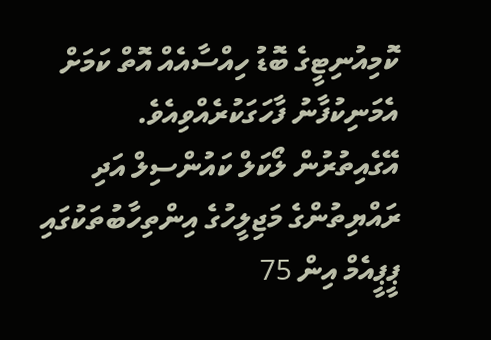ކޮމިއުނިޓީގެ ބޮޑު ހިއްސާއެއް އޮތް ކަމަށް އެމަނިކުފާނު ފާހަގަކުރެއްވިއެވެ.
އޭގެއިތުރުން ލޯކަލް ކައުންސިލް އަދި ރައްޔިތުންގެ މަޖިލީހުގެ އިންތިހާބުތަކުގައި ޕީޕީއެމް އިން 75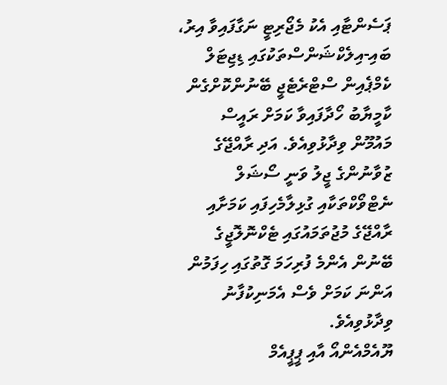ޕަސެންޓާއި އެކު މެޖޯރިޓީ ނަގާފައިވާ އިރު، ބައި-އިލެކްޝަންސްތަކުގައި ޑިޖިޓަލް ކެމްޕެއިން ސްޓްރެޓެޖީ ބޭނުންކޮށްގެން ކާމީޔާބު ހޯދާފައިވާ ކަމަށް ރައީސް މައުމޫން ވިދާޅުވިއެވެ. އަދި ރާއްޖޭގެ ޒުވާނުންގެ ޖީލު ވަނީ ސޯޝަލް ނެޓްވޯކްތަކާއި ގުޅިލާމެހިފައި ކަމަށާއި ރާއްޖޭގެ މުޖުތަމައުގައި ޓެކްނޮލޮޖީގެ ބޭނުން އެންމެ ފުރިހަމަ ގޮތުގައި ހިފަމުން އަންނަ ކަމަށް ވެސް އެމަނިކުފާނު ވިދާޅުވިއެވެ.
ޔޫއެމްއެންއޯ އާއި ޕީޕީއެމް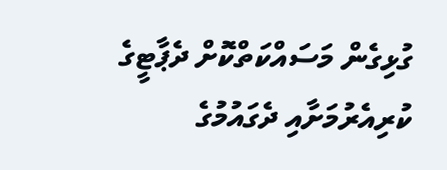ގުޅިގެން މަސައްކަތްކޮށް ދެޕާޓީގެ ކުރިއެރުމަށާއި ދެގައުމުގެ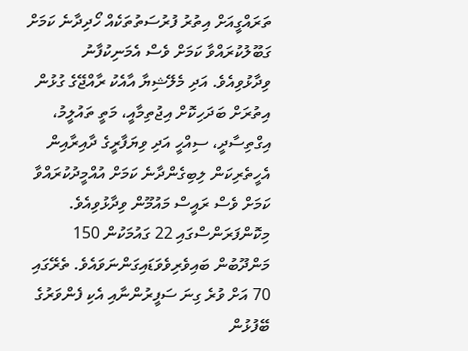ތަރައްގީއަށް އިތުރު ފުރުސަތުތަކެއް ހޯދިދާނެ ކަމަށް ގަބޫލުކުރައްވާ ކަމަށް ވެސް އެމަނިކުފާނު ވިދާޅުވިއެވެ. އަދި މެލޭޝިޔާ އާއެކު ރާއްޖޭގެ ގުޅުން އިތުރަށް ބަދަހިކޮށް އިޖުތިމާއީ، މަތީ ތައުލީމު، އިގްތިސާދީ، ސިއްހީ އަދި ވިޔަފާރީގެ ދާއިރާއިން އެހީތެރިކަން ލިބިގެންދާނެ ކަމަށް އުއްމީދުކުރައްވާ ކަމަށް ވެސް ރައީސް މައުމޫން ވިދާޅުވިއެވެ.
މިކޮންފަރަންސްގައި 22 ގައުމަކުން 150 މަންދޫބުން ބައިވެރިވެވަޑައިގަންނަވައެވެ. ތެރޭގައި 70 އަށް ވުރެ ގިނަ ސަފީރުންނާއި އެކި ފެންވަރުގެ ބޭފުޅުން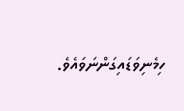ހިމެނިވަޑައިގަންނަވައެވެ.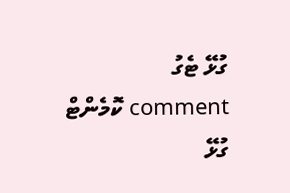ގުޅޭ ޓެގު
comment ކޮމެންޓް
ގުޅޭ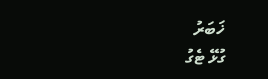ޚަބަރު
ގުޅޭ ޓެގު